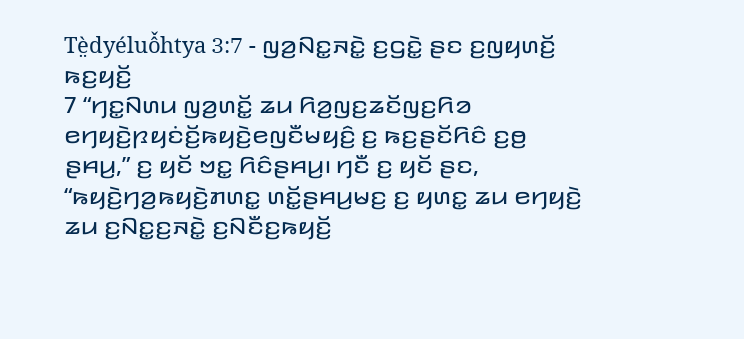Tè̤dyéluô̌htya 3:7 - ꤜꤤ꤬ꤡꤢ꤭ꤏꤢꤧ꤭ ꤢ꤬ꤞꤢꤧ꤭ ꤔꤢ ꤢ꤬ꤜꤟꤛꤢꤩ꤬ ꤒꤢ꤬ꤟꤢꤩ꤬
7 “ꤚꤢ꤭ꤡꤛꤣ ꤜꤤ꤬ꤛꤢꤩ꤭ ꤘꤣ ꤖꤤ꤬ꤜꤢ꤬ꤘꤢꤩꤜꤢ꤬ꤖꤤ ꤕꤚꤟꤢꤧ꤬ꤐꤟꤢꤦꤢꤩ꤬ꤒꤟꤢꤧ꤬ꤕꤜꤢꤪꤗꤟꤢꤨ꤬ ꤢ꤬ ꤒꤢ꤬ꤔꤢꤩꤖꤢꤨ ꤢ꤬ꤥ꤬ ꤔꤌꤣ꤬,” ꤢ꤬ ꤟꤢꤩ ꤠꤢ꤭ ꤖꤢꤨꤔꤌꤣ꤬꤯ ꤚꤢꤪ ꤢ꤬ ꤟꤢꤩ ꤔꤢ, “ꤒꤟꤢꤧ꤬ꤚꤤ꤬ꤒꤟꤢꤧ꤬ꤊꤛꤢ꤭ ꤛꤢꤩ꤭ꤔꤌꤣ꤬ꤗꤢ꤬ ꤢ꤬ ꤟꤛꤢ꤭ ꤘꤣ ꤕꤚꤟꤢꤧ꤬ ꤘꤣ ꤢ꤬ꤡꤢ꤭ꤢ꤬ꤏꤢꤧ꤭ ꤢ꤬ꤡꤢꤪꤢ꤬ꤒꤟꤢꤩ꤬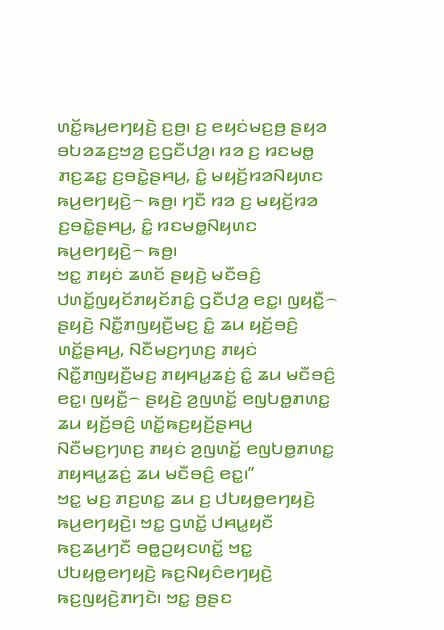ꤛꤢꤩ꤭ꤒꤣ꤬ꤕꤚꤟꤢꤧ꤬ ꤢ꤬ꤥ꤬꤯ ꤢ꤬ ꤕꤟꤢꤦꤗꤢ꤬ꤥ꤬ ꤔꤟꤤ ꤋꤝꤤꤘꤢ꤬ꤠꤤ꤬ ꤢ꤬ꤞꤢꤪꤓꤤ꤬꤯ ꤙꤤ ꤢ꤬ ꤙꤢꤗꤥ꤭ ꤊꤢ꤬ꤘꤢ꤭ ꤢ꤬ꤋꤢꤧ꤭ꤔꤌꤣ꤬, ꤢꤨ꤭ ꤗꤟꤢꤩ꤬ꤙꤤꤡꤟꤛꤢ ꤒꤣ꤬ꤕꤚꤟꤢꤧ꤬꤮ ꤒꤥ꤬꤯ ꤚꤢꤪ ꤙꤤ ꤢ꤬ ꤗꤟꤢꤩ꤬ꤙꤤ ꤢ꤬ꤋꤢꤧ꤭ꤔꤌꤣ꤬, ꤢꤨ꤭ ꤙꤢꤗꤥ꤭ꤡꤟꤛꤢ ꤒꤣ꤬ꤕꤚꤟꤢꤧ꤬꤮ ꤒꤥ꤬꤯
ꤠꤢ꤭ ꤊꤟꤢꤦ ꤘꤛꤢꤩ ꤔꤟꤢꤧ꤬ ꤗꤢꤪꤋꤢꤨ꤬ ꤓꤛꤢꤩ꤭ꤜꤟꤢꤩꤊꤟꤢꤩꤊꤢꤨ꤭ ꤞꤢꤪꤓꤤ꤬ ꤕꤢ꤭꤯ ꤜꤟꤢꤪ꤭꤮ ꤔꤟꤢꤧ꤬ ꤡꤢꤪ꤭ꤊꤜꤟꤢꤪ꤬ꤗꤢ꤬ ꤢꤨ꤭ ꤘꤣ ꤟꤢꤩ꤬ꤋꤢꤨ꤬ ꤛꤢꤩ꤭ꤔꤌꤣ꤬, ꤡꤢꤪꤗꤢ꤬ꤚꤛꤢ꤬ ꤊꤟꤢꤦ ꤡꤢꤪ꤭ꤊꤜꤟꤢꤪ꤬ꤗꤢ꤬ ꤊꤟꤌꤣ꤭ꤘꤢꤦ꤬ ꤢꤨ꤭ ꤘꤣ ꤗꤢꤪꤋꤢꤨ꤬ ꤕꤢ꤭꤯ ꤜꤟꤢꤪ꤭꤮ ꤔꤟꤢꤧ꤬ ꤤ꤬ꤜꤛꤢꤩ꤭ ꤕꤜꤝꤥ꤭ꤊꤛꤢ꤭ ꤘꤣ ꤟꤢꤩ꤬ꤋꤢꤨ꤬ ꤛꤢꤩ꤭ꤒꤢ꤬ꤟꤢꤩ꤬ꤔꤌꤣ꤬ ꤡꤢꤪꤗꤢ꤬ꤚꤛꤢ꤬ ꤊꤟꤢꤦ ꤤ꤬ꤜꤛꤢꤩ꤭ ꤕꤜꤝꤥ꤭ꤊꤛꤢ꤭ ꤊꤟꤌꤣ꤭ꤘꤢꤦ꤬ ꤘꤣ ꤗꤢꤪꤋꤢꤨ꤬ ꤕꤢ꤭꤯”
ꤠꤢ꤭ ꤗꤢ꤬ ꤊꤢ꤬ꤛꤢ꤭ ꤘꤣ ꤢ꤬ ꤓꤝꤟꤥ꤭ꤕꤚꤟꤢꤧ꤬ ꤒꤣ꤬ꤕꤚꤟꤢꤧ꤬꤯ ꤠꤢ꤭ ꤞꤛꤢꤩ꤭ ꤓꤌꤣ꤭ꤟꤢꤪ ꤒꤢ꤬ꤘꤣ꤬ꤚꤢꤪ ꤋꤥ꤭ꤑꤟꤢꤛꤢꤩ꤭ ꤠꤢ꤭ ꤓꤝꤟꤥ꤭ꤕꤚꤟꤢꤧ꤬ ꤒꤢ꤬ꤡꤟꤢꤨꤕꤚꤟꤢꤧ꤬ ꤒꤢ꤬ꤜꤟꤢꤧ꤬ꤊꤚꤢꤧ꤯ ꤠꤢ꤭ ꤥ꤬ꤔꤢ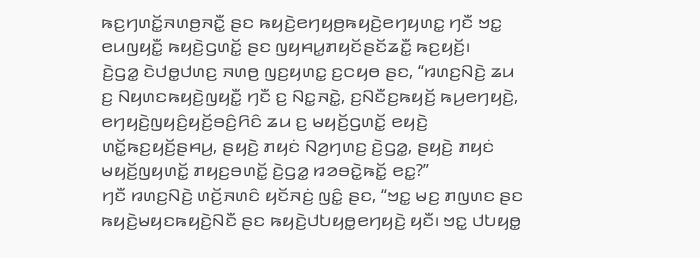ꤒꤢ꤬ꤚꤛꤢꤩ꤭ꤏꤛꤥ꤬ꤏꤢꤪ꤭ ꤔꤢ ꤒꤟꤢꤧ꤬ꤕꤚꤟꤥ꤬ꤒꤟꤢꤧ꤬ꤕꤚꤟꤛꤢ꤭ ꤚꤢꤪ ꤠꤢ꤭ ꤕꤣꤜꤟꤢꤪ꤭ ꤒꤟꤢꤧ꤬ꤞꤛꤢꤩ꤭ ꤔꤢ ꤜꤟꤌꤣ꤭ꤊꤟꤢꤩꤔꤢꤩꤘꤢꤪ꤭ ꤒꤢ꤬ꤟꤢꤩ꤬꤯
ꤢꤧ꤬ꤞꤤ꤭ ꤢꤧꤓꤥ꤭ꤓꤛꤢ꤬ ꤏꤛꤥ꤬ ꤜꤢ꤬ꤟꤛꤢ꤭ ꤢ꤬ꤍꤟꤥ ꤔꤢ, “ꤙꤛꤢ꤬ꤡꤢꤧ꤬ ꤘꤣ ꤢ꤬ ꤡꤟꤛꤢꤒꤟꤢꤧ꤬ꤜꤟꤢꤪ꤭ ꤚꤢꤪ ꤢ꤬ ꤡꤢ꤭ꤏꤢꤧ꤭, ꤢ꤬ꤡꤢꤪꤢ꤬ꤒꤟꤢꤩ꤬ ꤒꤣ꤬ꤕꤚꤟꤢꤧ꤬, ꤕꤚꤟꤢꤧ꤬ꤜꤟꤢꤨ꤬ꤟꤢꤩ꤬ꤋꤢꤨ꤬ꤖꤢꤨ ꤘꤣ ꤢ꤬ ꤗꤟꤢꤩ꤬ꤞꤛꤢꤩ꤭ ꤕꤟꤢꤧ꤬ ꤛꤢꤩ꤭ꤒꤢ꤬ꤟꤢꤩ꤬ꤔꤌꤣ꤬, ꤔꤟꤢꤧ꤬ ꤊꤟꤢꤦ ꤡꤤ꤬ꤚꤛꤢ꤬ ꤢꤧ꤬ꤞꤤ꤭, ꤔꤟꤢꤧ꤬ ꤊꤟꤢꤦ ꤗꤟꤢꤩ꤬ꤜꤟꤛꤢꤩ꤭ ꤊꤟꤢ꤬ꤋꤛꤢꤩ꤭ ꤢꤧ꤬ꤞꤤ꤭ ꤙꤤꤋꤢꤧ꤭ꤒꤢꤩ꤭ ꤕꤢ꤭?”
ꤚꤢꤪ ꤙꤛꤢ꤬ꤡꤢꤧ꤬ ꤛꤢꤩ꤬ꤏꤛꤢꤨ ꤟꤢꤩꤏꤢꤦ꤬ ꤜꤢꤨ꤭ ꤔꤢ, “ꤠꤢ꤭ ꤗꤢ꤬ ꤊꤜꤛꤢ ꤔꤢ ꤒꤟꤢꤧ꤬ꤗꤟꤢꤒꤟꤢꤧ꤬ꤡꤢꤪ ꤔꤢ ꤒꤟꤢꤧ꤬ꤓꤝꤟꤥ꤭ꤕꤚꤟꤢꤧ꤬ ꤟꤢꤪ꤯ ꤠꤢ꤭ ꤓꤝꤟꤥ꤭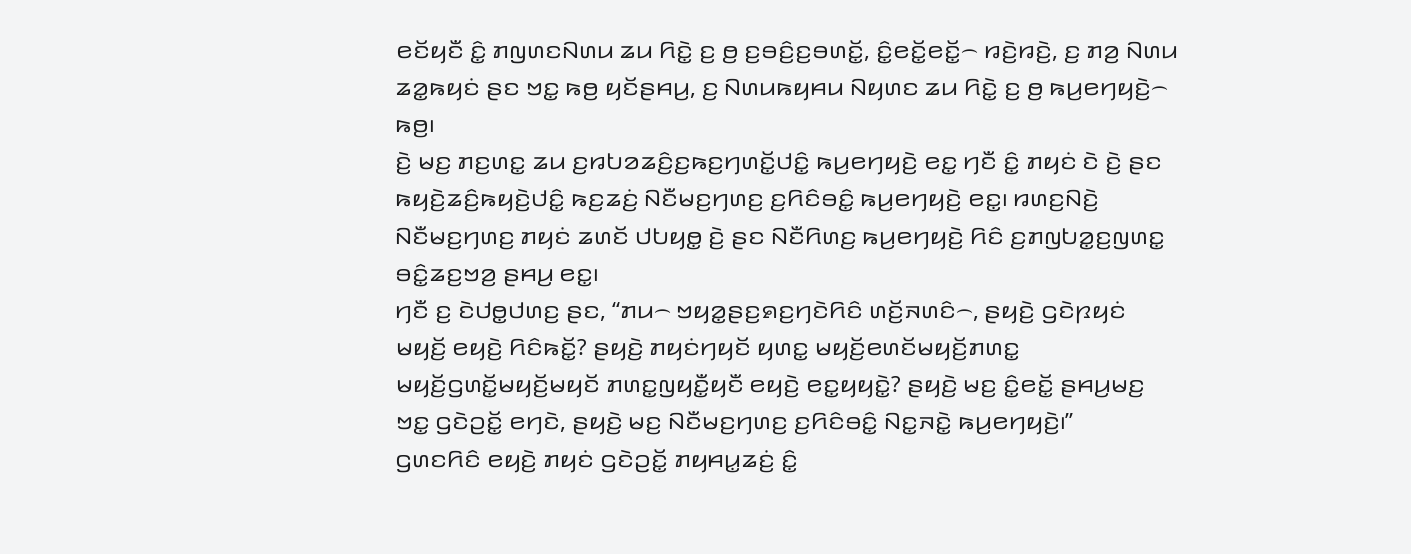ꤕꤢꤩꤟꤢꤪ ꤢꤨ꤭ ꤊꤜꤛꤢꤡꤛꤣ ꤘꤣ ꤖꤢꤧ꤭ ꤢ꤬ ꤥ꤬ ꤢ꤬ꤋꤢꤨ꤬ꤢ꤬ꤋꤛꤢꤩ꤭, ꤢꤨ꤭ꤕꤢꤩ꤭ꤕꤢꤩ꤭꤮ ꤙꤢꤧ꤬ꤙꤢꤧ꤬, ꤢ꤬ ꤊꤤ꤬ ꤡꤛꤣ ꤘꤤ꤭ꤒꤟꤢꤦ ꤔꤢ ꤠꤢ꤭ ꤒꤥ꤬ ꤟꤢꤩꤔꤌꤣ꤬, ꤢ꤬ ꤡꤛꤣꤒꤟꤌꤣ ꤡꤟꤛꤢ ꤘꤣ ꤖꤢꤧ꤭ ꤢ꤬ ꤥ꤬ ꤒꤣ꤬ꤕꤚꤟꤢꤧ꤬꤮ ꤒꤥ꤬꤯
ꤢꤧ꤬ ꤗꤢ꤬ ꤊꤢ꤬ꤛꤢ꤭ ꤘꤣ ꤢ꤬ꤙꤝꤤꤘꤢꤨ꤬ꤢ꤬ꤒꤢ꤬ꤚꤛꤢꤩ꤭ꤓꤢꤨ꤭ ꤒꤣ꤬ꤕꤚꤟꤢꤧ꤬ ꤕꤢ꤭ ꤚꤢꤪ ꤢꤨ꤭ ꤊꤟꤢꤦ ꤢꤧ ꤢꤧ꤬ ꤔꤢ ꤒꤟꤢꤧ꤬ꤘꤢꤨ꤬ꤒꤟꤢꤧ꤬ꤓꤢꤨ꤭ ꤒꤢ꤬ꤘꤢꤦ꤬ ꤡꤢꤪꤗꤢ꤬ꤚꤛꤢ꤬ ꤢ꤬ꤖꤢꤨꤋꤢꤨ꤭ ꤒꤣ꤬ꤕꤚꤟꤢꤧ꤬ ꤕꤢ꤭꤯ ꤙꤛꤢ꤬ꤡꤢꤧ꤬ ꤡꤢꤪꤗꤢ꤬ꤚꤛꤢ꤬ ꤊꤟꤢꤦ ꤘꤛꤢꤩ ꤓꤝꤟꤥ꤭ ꤢꤧ꤬ ꤔꤢ ꤡꤢꤪꤖꤛꤢ꤬ ꤒꤣ꤬ꤕꤚꤟꤢꤧ꤬ ꤖꤢꤨ ꤢ꤬ꤊꤜꤝꤤ꤭ꤢ꤬ꤜꤛꤢ꤭ ꤋꤢꤨ꤭ꤘꤢ꤬ꤠꤤ꤬ ꤔꤌꤣ꤬ ꤕꤢ꤭꤯
ꤚꤢꤪ ꤢ꤬ ꤢꤧꤓꤥ꤭ꤓꤛꤢ꤬ ꤔꤢ, “ꤊꤣ꤮ ꤠꤟꤤ꤭ꤔꤢ꤬ꤎꤢ꤬ꤚꤢꤧꤖꤢꤨ ꤛꤢꤩ꤬ꤏꤛꤢꤨ꤮, ꤔꤟꤢꤧ꤬ ꤞꤢꤧꤐꤟꤢꤦ ꤗꤟꤢꤩ꤬ ꤕꤟꤢꤧ꤬ ꤖꤢꤨꤒꤢꤩ꤭? ꤔꤟꤢꤧ꤬ ꤊꤟꤢꤦꤚꤟꤢꤩ ꤟꤛꤢ꤭ ꤗꤟꤢꤩ꤬ꤕꤛꤢꤩꤗꤟꤢꤩ꤬ꤊꤛꤢ꤭ ꤗꤟꤢꤩ꤬ꤞꤛꤢꤩ꤭ꤗꤟꤢꤩ꤬ꤗꤟꤢꤩ ꤊꤛꤢ꤭ꤜꤟꤢꤪ꤭ꤟꤢꤪ ꤕꤟꤢꤧ꤬ ꤕꤢ꤭ꤟꤟꤢꤧ꤭? ꤔꤟꤢꤧ꤬ ꤗꤢ꤬ ꤢꤨ꤭ꤕꤢꤩ꤭ ꤔꤌꤣ꤬ꤗꤢ꤬ ꤠꤢ꤭ ꤞꤢꤧꤑꤢꤩ꤭ ꤕꤚꤢꤧ, ꤔꤟꤢꤧ꤬ ꤗꤢ꤬ ꤡꤢꤪꤗꤢ꤬ꤚꤛꤢ꤬ ꤢ꤬ꤖꤢꤨꤋꤢꤨ꤭ ꤡꤢ꤭ꤏꤢꤧ꤭ ꤒꤣ꤬ꤕꤚꤟꤢꤧ꤬꤯”
ꤞꤛꤢꤖꤢꤨ ꤕꤟꤢꤧ꤬ ꤊꤟꤢꤦ ꤞꤢꤧꤑꤢꤩ꤭ ꤊꤟꤌꤣ꤭ꤘꤢꤦ꤬ ꤢꤨ꤭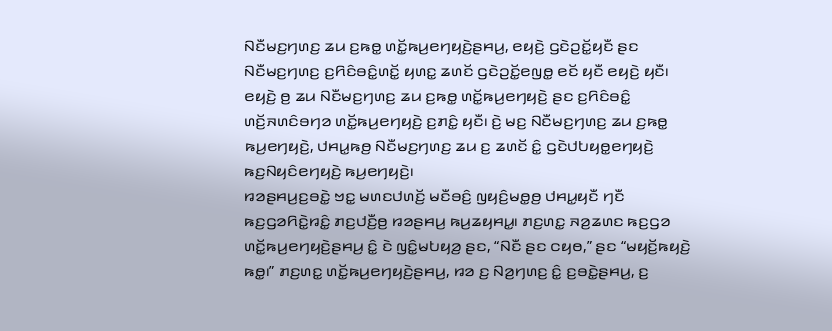ꤡꤢꤪꤗꤢ꤬ꤚꤛꤢ꤬ ꤘꤣ ꤢ꤬ꤒꤥ꤭ ꤛꤢꤩ꤭ꤒꤣ꤬ꤕꤚꤟꤢꤧ꤬ꤔꤌꤣ꤬, ꤕꤟꤢꤧ꤬ ꤞꤢꤧꤑꤢꤩ꤭ꤟꤢꤪ ꤔꤢ ꤡꤢꤪꤗꤢ꤬ꤚꤛꤢ꤬ ꤢ꤬ꤖꤢꤨꤋꤢꤨ꤭ꤛꤢꤩ꤭ ꤟꤛꤢ꤭ ꤘꤛꤢꤩ ꤞꤢꤧꤑꤢꤩ꤭ꤕꤜꤥ꤭ ꤕꤢꤩ ꤟꤢꤪ ꤕꤟꤢꤧ꤬ ꤟꤢꤪ꤯ ꤕꤟꤢꤧ꤬ ꤥ꤬ ꤘꤣ ꤡꤢꤪꤗꤢ꤬ꤚꤛꤢ꤬ ꤘꤣ ꤢ꤬ꤒꤥ꤭ ꤛꤢꤩ꤭ꤒꤣ꤬ꤕꤚꤟꤢꤧ꤬ ꤔꤢ ꤢ꤬ꤖꤢꤨꤋꤢꤨ꤭ ꤛꤢꤩ꤬ꤏꤛꤢꤨꤋꤚꤤ ꤛꤢꤩ꤭ꤒꤣ꤬ꤕꤚꤟꤢꤧ꤬ ꤢ꤬ꤊꤢꤨ꤭ ꤟꤢꤪ꤯ ꤢꤧ꤬ ꤗꤢ꤬ ꤡꤢꤪꤗꤢ꤬ꤚꤛꤢ꤬ ꤘꤣ ꤢ꤬ꤒꤥ꤭ ꤒꤣ꤬ꤕꤚꤟꤢꤧ꤬, ꤓꤌꤣ꤭ꤒꤥ꤬ ꤡꤢꤪꤗꤢ꤬ꤚꤛꤢ꤬ ꤘꤣ ꤢ꤬ ꤘꤛꤢꤩ ꤢꤨ꤭ ꤞꤢꤧꤓꤝꤟꤥ꤭ꤕꤚꤟꤢꤧ꤬ ꤒꤢ꤬ꤡꤟꤢꤨꤕꤚꤟꤢꤧ꤬ ꤒꤣ꤬ꤕꤚꤟꤢꤧ꤬꤯
ꤙꤤꤔꤌꤣ꤬ꤢ꤬ꤋꤢꤧ꤭ ꤠꤢ꤭ ꤗꤛꤢꤓꤛꤢꤩ꤬ ꤗꤢꤪꤋꤢꤨ꤬ ꤜꤟꤢꤨ꤬ꤗꤥ꤭ꤥ꤬ ꤓꤌꤣ꤭ꤟꤢꤪ ꤚꤢꤪ ꤒꤢ꤬ꤞꤤꤖꤢꤧ꤭ꤙꤢꤨ꤭ ꤊꤢ꤬ꤓꤢꤪ꤬ꤥ꤬ ꤙꤤꤔꤌꤣ꤬ ꤒꤣ꤬ꤘꤟꤌꤣ꤭꤯ ꤊꤢ꤬ꤛꤢ꤭ ꤏꤤ꤬ꤘꤛꤢ ꤒꤢ꤬ꤞꤤ ꤛꤢꤩ꤭ꤒꤣ꤬ꤕꤚꤟꤢꤧ꤬ꤔꤌꤣ꤬ ꤢꤨ꤭ ꤢꤧ ꤜꤢꤨ꤭ꤗꤝꤟꤤ꤬ ꤔꤢ, “ꤡꤢꤪ ꤔꤢ ꤍꤟꤥ,” ꤔꤢ “ꤗꤟꤢꤩ꤬ꤒꤟꤢꤧ꤬ ꤒꤥ꤭꤯” ꤊꤢ꤬ꤛꤢ꤭ ꤛꤢꤩ꤭ꤒꤣ꤬ꤕꤚꤟꤢꤧ꤬ꤔꤌꤣ꤬, ꤙꤤ ꤢ꤬ ꤡꤤ꤬ꤚꤛꤢ꤬ ꤢꤨ꤭ ꤢ꤬ꤋꤢꤧ꤭ꤔꤌꤣ꤬, ꤢ꤬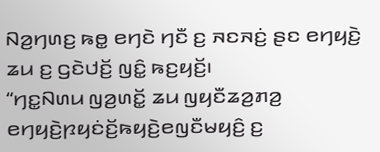ꤡꤤ꤬ꤚꤛꤢ꤬ ꤒꤥ꤭ ꤕꤚꤢꤧ ꤚꤢꤪ ꤢ꤬ ꤏꤢꤏꤢꤦ꤬ ꤔꤢ ꤕꤚꤟꤢꤧ꤬ ꤘꤣ ꤢ꤬ ꤞꤢꤧꤓꤢꤩ꤬ ꤜꤢꤨ꤭ ꤒꤢ꤬ꤟꤢꤩ꤬꤯
“ꤚꤢ꤭ꤡꤛꤣ ꤜꤤ꤬ꤛꤢꤩ꤭ ꤘꤣ ꤜꤟꤢꤪꤘꤤ꤬ꤊꤤ꤬ ꤕꤚꤟꤢꤧ꤬ꤐꤟꤢꤦꤢꤩ꤬ꤒꤟꤢꤧ꤬ꤕꤜꤢꤪꤗꤟꤢꤨ꤬ ꤢ꤬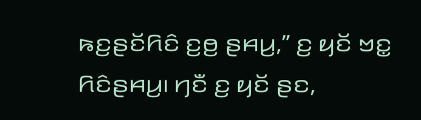ꤒꤢ꤬ꤔꤢꤩꤖꤢꤨ ꤢ꤬ꤥ꤬ ꤔꤌꤣ꤬,” ꤢ꤬ ꤟꤢꤩ ꤠꤢ꤭ ꤖꤢꤨꤔꤌꤣ꤬꤯ ꤚꤢꤪ ꤢ꤬ ꤟꤢꤩ ꤔꤢ,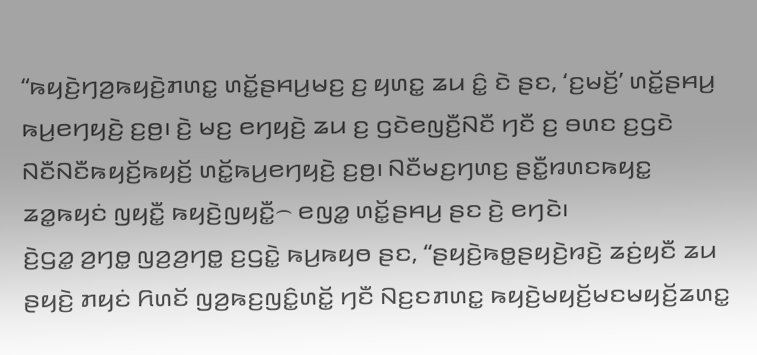“ꤒꤟꤢꤧ꤬ꤚꤤ꤬ꤒꤟꤢꤧ꤬ꤊꤛꤢ꤭ ꤛꤢꤩ꤭ꤔꤌꤣ꤬ꤗꤢ꤬ ꤢ꤬ ꤟꤛꤢ꤭ ꤘꤣ ꤢꤨ꤭ ꤢꤧ ꤔꤢ, ‘ꤢ꤬ꤗꤢꤩ꤬’ ꤛꤢꤩ꤭ꤔꤌꤣ꤬ ꤒꤣ꤬ꤕꤚꤟꤢꤧ꤬ ꤢ꤬ꤥ꤬꤯ ꤢꤧ꤬ ꤗꤢ꤬ ꤕꤚꤟꤢꤧ꤬ ꤘꤣ ꤢ꤬ ꤞꤢꤧꤕꤜꤢꤪ꤬ꤡꤢꤪ ꤚꤢꤪ ꤢ꤬ ꤋꤛꤢ ꤢ꤬ꤞꤢꤧ ꤡꤢꤪꤡꤢꤪꤒꤟꤢꤩ꤬ꤒꤟꤢꤩ꤬ ꤛꤢꤩ꤭ꤒꤣ꤬ꤕꤚꤟꤢꤧ꤬ ꤢ꤬ꤥ꤬꤯ ꤡꤢꤪꤗꤢ꤬ꤚꤛꤢ꤬ ꤔꤢꤪ꤭ꤙꤛꤢꤒꤟꤢ꤭ ꤘꤤ꤭ꤒꤟꤢꤦ ꤜꤟꤢꤪ꤭ ꤒꤟꤢꤧ꤬ꤜꤟꤢꤪ꤭꤮ ꤕꤜꤤ꤭ ꤛꤢꤩ꤭ꤔꤌꤣ꤬ ꤔꤢ ꤢꤧ꤬ ꤕꤚꤢꤧ꤯
ꤢꤧ꤬ꤞꤤ꤭ ꤤ꤬ꤚꤥ꤭ ꤜꤤ꤬ꤤ꤬ꤚꤥ꤭ ꤢ꤬ꤞꤢꤧ꤭ ꤒꤣ꤬ꤒꤟꤥ ꤔꤢ, “ꤔꤟꤢꤧ꤬ꤒꤥ꤭ꤔꤟꤢꤧ꤬ꤙꤢꤧ꤬ ꤘꤢꤦ꤬ꤟꤢꤪ ꤘꤣ ꤔꤟꤢꤧ꤬ ꤊꤟꤢꤦ ꤖꤛꤢꤩ ꤜꤤ꤬ꤒꤢ꤬ꤜꤢꤨ꤭ꤛꤢꤩ꤭ ꤚꤢꤪ ꤡꤢ꤬ꤢꤊꤛꤢ꤭ ꤒꤟꤢꤧ꤬ꤗꤟꤢꤩ꤬ꤗꤢꤗꤟꤢꤩ꤬ꤘꤛꤢ꤭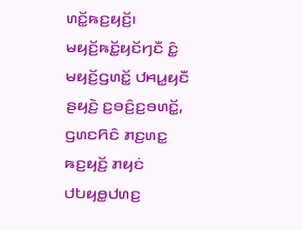ꤛꤢꤩ꤭ꤒꤢ꤬ꤟꤢꤩ꤬꤯ ꤗꤟꤢꤩ꤬ꤒꤢꤩ꤭ꤟꤢꤩꤚꤢꤪ ꤢꤨ꤭ ꤗꤟꤢꤩ꤬ꤞꤛꤢꤩ꤭ ꤓꤌꤣ꤭ꤟꤢꤪ ꤔꤟꤢꤧ꤬ ꤢ꤬ꤋꤢꤨ꤬ꤢ꤬ꤋꤛꤢꤩ꤭, ꤞꤛꤢꤖꤢꤨ ꤊꤢ꤬ꤛꤢ꤭ ꤒꤢ꤬ꤟꤢꤩ꤬ ꤊꤟꤢꤦ ꤓꤝꤟꤥ꤭ꤓꤛꤢ꤬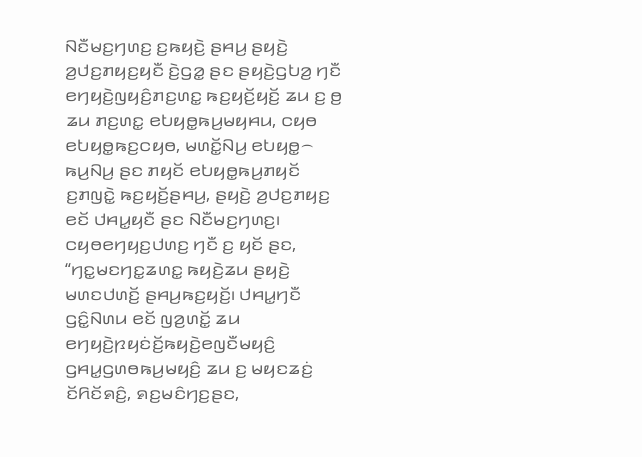ꤡꤢꤪꤗꤢ꤬ꤚꤛꤢ꤬ ꤢ꤬ꤒꤟꤢꤧ꤬ ꤔꤌꤣ꤬ ꤔꤟꤢꤧ꤬ ꤤ꤬ꤓꤢ꤬ꤊꤟꤢ꤬ꤟꤢꤪ ꤢꤧ꤬ꤞꤤ꤭ ꤔꤢ ꤔꤟꤢꤧ꤬ꤞꤝꤤ꤬ ꤚꤢꤪ ꤕꤚꤟꤢꤧ꤬ꤜꤟꤢꤨ꤬ꤊꤢ꤬ꤛꤢ꤭ ꤒꤢ꤬ꤟꤢꤩ꤬ꤟꤢꤩ꤬ ꤘꤣ ꤢ꤬ ꤥ꤬ ꤘꤣ ꤊꤢ꤬ꤛꤢ꤭ ꤕꤝꤟꤥ꤭ꤒꤣ꤬ꤗꤟꤌꤣ, ꤍꤟꤥ ꤕꤝꤟꤥ꤭ꤒꤢ꤬ꤍꤟꤥ, ꤗꤛꤢꤩ꤭ꤡꤣ꤬ ꤕꤝꤟꤥ꤭꤮ ꤒꤣ꤬ꤡꤣ꤬ ꤔꤢ ꤊꤟꤢꤩ ꤕꤝꤟꤥ꤭ꤒꤣ꤬ꤊꤟꤢꤩ ꤢ꤬ꤊꤜꤢꤧ꤭ ꤒꤢ꤬ꤟꤢꤩ꤬ꤔꤌꤣ꤬, ꤔꤟꤢꤧ꤬ ꤤ꤬ꤓꤢ꤬ꤊꤟꤢ꤬ ꤕꤢꤩ ꤓꤌꤣ꤭ꤟꤢꤪ ꤔꤢ ꤡꤢꤪꤗꤢ꤬ꤚꤛꤢ꤬꤯
ꤍꤟꤥꤕꤚꤟꤢ꤬ꤓꤛꤢ꤬ ꤚꤢꤪ ꤢ꤬ ꤟꤢꤩ ꤔꤢ, “ꤚꤢ꤭ꤗꤢꤚꤢ꤭ꤘꤛꤢ꤭ ꤒꤟꤢꤧ꤬ꤘꤣ ꤔꤟꤢꤧ꤬ ꤗꤛꤢꤓꤛꤢꤩ꤬ ꤔꤌꤣ꤬ꤒꤢ꤬ꤟꤢꤩ꤬꤯ ꤓꤌꤣ꤭ꤚꤢꤪ ꤞꤢꤨ꤭ꤡꤛꤣ ꤕꤢꤩ ꤜꤤ꤬ꤛꤢꤩ꤭ ꤘꤣ ꤕꤚꤟꤢꤧ꤬ꤐꤟꤢꤦꤢꤩ꤬ꤒꤟꤢꤧ꤬ꤕꤜꤢꤪꤗꤟꤢꤨ꤬ ꤞꤌꤣ꤭ꤞꤛꤥꤒꤣ꤬ꤗꤟꤢꤨ꤬ ꤘꤣ ꤢ꤬ ꤗꤟꤢꤘꤢꤦ꤬ ꤢꤩꤖꤢꤩꤎꤢꤨ꤬, ꤎꤢ꤬ꤗꤢꤨꤚꤢ꤬ꤔꤢ,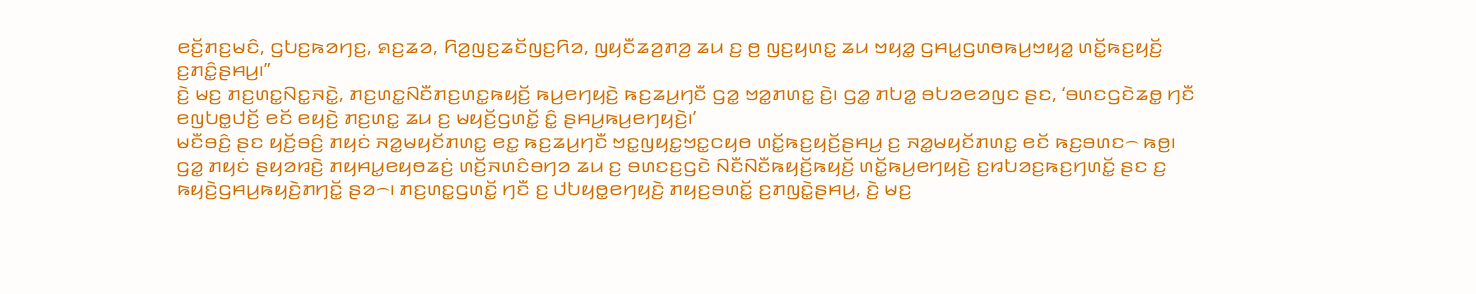ꤕꤢꤩ꤬ꤊꤢ꤬ꤗꤢꤨ, ꤞꤝꤢ꤬ꤒꤤꤚꤢ꤬, ꤎꤢ꤬ꤘꤤ, ꤖꤤ꤬ꤜꤢ꤬ꤘꤢꤩꤜꤢ꤬ꤖꤤ, ꤜꤟꤢꤪꤘꤤ꤬ꤊꤤ꤬ ꤘꤣ ꤢ꤬ ꤥ꤬ ꤜꤢ꤬ꤟꤛꤢ꤭ ꤘꤣ ꤠꤟꤤ꤭ ꤞꤌꤣ꤭ꤞꤛꤥꤒꤣ꤬ꤠꤟꤤ꤭ ꤛꤢꤩ꤭ꤒꤢ꤬ꤟꤢꤩ꤬ ꤢ꤬ꤊꤢꤨ꤭ꤔꤌꤣ꤬꤯”
ꤢꤧ꤬ ꤗꤢ꤬ ꤊꤢ꤬ꤛꤢ꤭ꤡꤢ꤭ꤏꤢꤧ꤭, ꤊꤢ꤬ꤛꤢ꤭ꤡꤢꤪꤊꤢ꤬ꤛꤢ꤭ꤒꤟꤢꤩ꤬ ꤒꤣ꤬ꤕꤚꤟꤢꤧ꤬ ꤒꤢ꤬ꤘꤣ꤬ꤚꤢꤪ ꤞꤤ꤭ ꤠꤤ꤭ꤊꤛꤢ꤭ ꤢꤧ꤬꤯ ꤞꤤ꤭ ꤊꤝꤤ꤭ ꤋꤝꤤꤕꤤꤜꤢ ꤔꤢ, ‘ꤋꤛꤢꤞꤢꤧꤘꤥ꤭ ꤚꤢꤪ ꤕꤜꤝꤥ꤭ꤓꤢꤩ꤬ ꤕꤢꤩ ꤕꤟꤢꤧ꤬ ꤊꤢ꤬ꤛꤢ꤭ ꤘꤣ ꤢ꤬ ꤗꤟꤢꤩ꤬ꤞꤛꤢꤩ꤭ ꤢꤨ꤭ ꤔꤌꤣ꤬ꤒꤣ꤬ꤕꤚꤟꤢꤧ꤬꤯’
ꤗꤢꤪꤋꤢꤨ꤬ ꤔꤢ ꤟꤢꤩ꤬ꤋꤢꤨ꤬ ꤊꤟꤢꤦ ꤏꤤ꤭ꤗꤟꤢꤩꤊꤛꤢ꤭ ꤕꤢ꤭ ꤒꤢ꤬ꤘꤣ꤬ꤚꤢꤪ ꤠꤢ꤭ꤜꤟꤢ꤭ꤠꤢ꤭ꤍꤟꤥ ꤛꤢꤩ꤭ꤒꤢ꤬ꤟꤢꤩ꤬ꤔꤌꤣ꤬ ꤢ꤬ ꤏꤤ꤭ꤗꤟꤢꤩꤊꤛꤢ꤭ ꤕꤢꤩ ꤒꤢ꤬ꤋꤛꤢ꤮ ꤒꤥ꤬꤯
ꤞꤤ꤭ ꤊꤟꤢꤦ ꤔꤟꤤꤙꤢꤧ꤬ ꤊꤟꤌꤣ꤭ꤕꤟꤥꤘꤢꤦ꤬ ꤛꤢꤩ꤬ꤏꤛꤢꤨꤋꤚꤤ ꤘꤣ ꤢ꤬ ꤋꤛꤢꤢ꤬ꤞꤢꤧ ꤡꤢꤪꤡꤢꤪꤒꤟꤢꤩ꤬ꤒꤟꤢꤩ꤬ ꤛꤢꤩ꤭ꤒꤣ꤬ꤕꤚꤟꤢꤧ꤬ ꤢ꤬ꤙꤝꤤꤢ꤬ꤒꤢ꤬ꤚꤛꤢꤩ꤭ ꤔꤢ ꤢ꤬ ꤒꤟꤢꤧ꤬ꤞꤌꤣ꤬ꤒꤟꤢꤧ꤬ꤊꤚꤢꤩ꤭ ꤔꤤ꤮꤯ ꤊꤢ꤬ꤛꤢ꤭ꤞꤛꤢꤩ꤭ ꤚꤢꤪ ꤢ꤬ ꤓꤝꤟꤥ꤭ꤕꤚꤟꤢꤧ꤬ ꤊꤟꤢ꤬ꤋꤛꤢꤩ꤭ ꤢ꤬ꤊꤜꤢꤧ꤭ꤔꤌꤣ꤬, ꤢꤧ꤬ ꤗꤢ꤬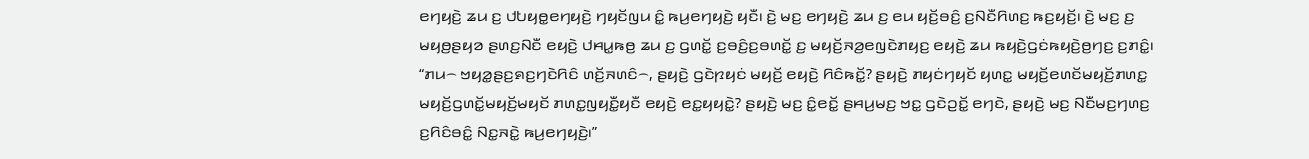ꤕꤚꤟꤢꤧ꤬ ꤘꤣ ꤢ꤬ ꤓꤝꤟꤥ꤭ꤕꤚꤟꤢꤧ꤬ ꤚꤟꤢꤩꤜꤣ ꤢꤨ꤭ ꤒꤣ꤬ꤕꤚꤟꤢꤧ꤬ ꤟꤢꤪ꤯ ꤢꤧ꤬ ꤗꤢ꤬ ꤕꤚꤟꤢꤧ꤬ ꤘꤣ ꤢ꤬ ꤕꤣ ꤟꤢꤩ꤬ꤋꤢꤨ꤬ ꤢ꤬ꤡꤢꤪꤖꤛꤢ꤬ ꤒꤢ꤬ꤟꤢꤩ꤬꤯ ꤢꤧ꤬ ꤗꤢ꤬ ꤢ꤬ ꤗꤟꤥ꤬ꤔꤟꤤ ꤔꤛꤢ꤬ꤡꤢꤪ ꤕꤟꤢꤧ꤬ ꤓꤌꤣ꤭ꤒꤥ꤬ ꤘꤣ ꤢ꤬ ꤞꤛꤢꤩ꤭ ꤢ꤬ꤋꤢꤨ꤬ꤢ꤬ꤋꤛꤢꤩ꤭ ꤢ꤬ ꤗꤟꤢꤩ꤬ꤏꤤ꤬ꤕꤜꤢꤧꤊꤟꤢ꤬ ꤕꤟꤢꤧ꤬ ꤘꤣ ꤒꤟꤢꤧ꤬ꤞꤢꤦꤒꤟꤢꤧ꤬ꤥ꤬ꤚꤢ꤬ ꤢ꤬ꤊꤢꤨ꤭꤯
“ꤊꤣ꤮ ꤠꤟꤤ꤭ꤔꤢ꤬ꤎꤢ꤬ꤚꤢꤧꤖꤢꤨ ꤛꤢꤩ꤬ꤏꤛꤢꤨ꤮, ꤔꤟꤢꤧ꤬ ꤞꤢꤧꤐꤟꤢꤦ ꤗꤟꤢꤩ꤬ ꤕꤟꤢꤧ꤬ ꤖꤢꤨꤒꤢꤩ꤭? ꤔꤟꤢꤧ꤬ ꤊꤟꤢꤦꤚꤟꤢꤩ ꤟꤛꤢ꤭ ꤗꤟꤢꤩ꤬ꤕꤛꤢꤩꤗꤟꤢꤩ꤬ꤊꤛꤢ꤭ ꤗꤟꤢꤩ꤬ꤞꤛꤢꤩ꤭ꤗꤟꤢꤩ꤬ꤗꤟꤢꤩ ꤊꤛꤢ꤭ꤜꤟꤢꤪ꤭ꤟꤢꤪ ꤕꤟꤢꤧ꤬ ꤕꤢ꤭ꤟꤟꤢꤧ꤭? ꤔꤟꤢꤧ꤬ ꤗꤢ꤬ ꤢꤨ꤭ꤕꤢꤩ꤭ ꤔꤌꤣ꤬ꤗꤢ꤬ ꤠꤢ꤭ ꤞꤢꤧꤑꤢꤩ꤭ ꤕꤚꤢꤧ, ꤔꤟꤢꤧ꤬ ꤗꤢ꤬ ꤡꤢꤪꤗꤢ꤬ꤚꤛꤢ꤬ ꤢ꤬ꤖꤢꤨꤋꤢꤨ꤭ ꤡꤢ꤭ꤏꤢꤧ꤭ ꤒꤣ꤬ꤕꤚꤟꤢꤧ꤬꤯”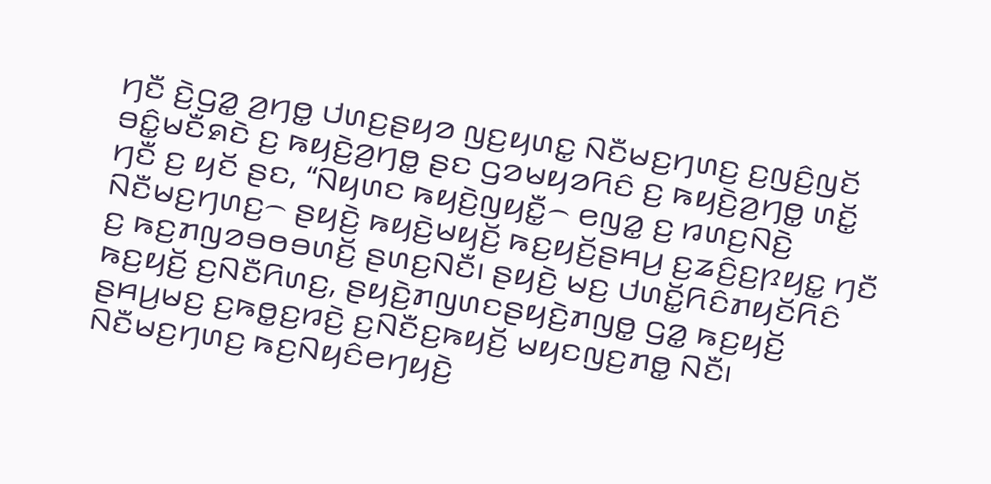ꤚꤢꤪ ꤢꤧ꤬ꤞꤤ꤭ ꤤ꤬ꤚꤥ꤭ ꤓꤛꤢ꤬ꤔꤟꤤ ꤜꤢ꤬ꤟꤛꤢ꤭ ꤡꤢꤪꤗꤢ꤬ꤚꤛꤢ꤬ ꤢ꤬ꤜꤢꤨ꤬ꤜꤢꤩ ꤋꤢꤨ꤭ꤗꤢꤪꤎꤢꤧ ꤢ꤬ ꤒꤟꤢꤧ꤬ꤤ꤬ꤚꤥ꤭ ꤔꤢ ꤞꤤꤗꤟꤤꤖꤢꤨ ꤢ꤬ ꤒꤟꤢꤧ꤬ꤤ꤬ꤚꤥ꤭ ꤛꤢꤩ꤭ ꤚꤢꤪ ꤢ꤬ ꤟꤢꤩ ꤔꤢ, “ꤡꤟꤛꤢ ꤒꤟꤢꤧ꤬ꤜꤟꤢꤪ꤭꤮ ꤕꤜꤤ꤭ ꤢ꤬ ꤙꤛꤢ꤬ꤡꤢꤧ꤬ ꤡꤢꤪꤗꤢ꤬ꤚꤛꤢ꤬꤮ ꤔꤟꤢꤧ꤬ ꤒꤟꤢꤧ꤬ꤗꤟꤢꤩ꤬ ꤒꤢ꤬ꤟꤢꤩ꤬ꤔꤌꤣ꤬ ꤢ꤬ꤘꤢꤨ꤬ꤢ꤬ꤐꤟꤢ꤭ ꤚꤢꤪ ꤢ꤬ ꤒꤢ꤬ꤊꤜꤤꤋꤥꤋꤛꤢꤩ꤬ ꤔꤛꤢ꤬ꤡꤢꤪ꤯ ꤔꤟꤢꤧ꤬ ꤗꤢ꤬ ꤓꤛꤢꤩ꤭ꤖꤢꤨꤊꤟꤢꤩꤖꤢꤨ ꤒꤢ꤬ꤟꤢꤩ꤬ ꤢ꤬ꤡꤢꤪꤖꤛꤢ꤬, ꤔꤟꤢꤧ꤬ꤊꤜꤛꤢꤔꤟꤢꤧ꤬ꤊꤜꤥ꤭ ꤞꤤ꤭ ꤒꤢ꤬ꤟꤢꤩ꤬ ꤔꤌꤣ꤬ꤗꤢ꤬ ꤢ꤬ꤒꤥ꤭ꤢ꤬ꤙꤢꤧ꤬ ꤢ꤬ꤡꤢꤪꤢ꤬ꤒꤟꤢꤩ꤬ ꤗꤟꤢꤜꤢ꤬ꤊꤥ꤭ ꤡꤢꤪ꤯
ꤡꤢꤪꤗꤢ꤬ꤚꤛꤢ꤬ ꤒꤢ꤬ꤡꤟꤢꤨꤕꤚꤟꤢꤧ꤬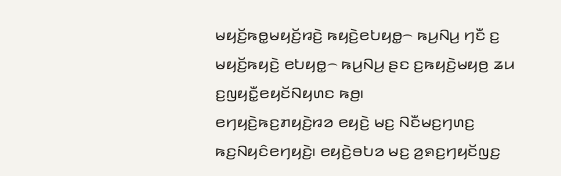ꤗꤟꤢꤩ꤬ꤒꤥ꤭ꤗꤟꤢꤩ꤬ꤙꤢꤧ꤬ ꤒꤟꤢꤧ꤬ꤕꤝꤟꤥ꤭꤮ ꤒꤣ꤬ꤡꤣ꤬ ꤚꤢꤪ ꤢ꤬ ꤗꤟꤢꤩ꤬ꤒꤟꤢꤧ꤬ ꤕꤝꤟꤥ꤭꤮ ꤒꤣ꤬ꤡꤣ꤬ ꤔꤢ ꤢ꤬ꤒꤟꤢꤧ꤬ꤗꤟꤥ꤬ ꤘꤣ ꤢ꤬ꤜꤟꤢꤪ꤭ꤕꤟꤢꤩꤡꤟꤛꤢ ꤒꤥ꤬꤯
ꤕꤚꤟꤢꤧ꤬ꤒꤢ꤬ꤊꤟꤢꤧ꤬ꤙꤤ ꤕꤟꤢꤧ꤬ ꤗꤢ꤬ ꤡꤢꤪꤗꤢ꤬ꤚꤛꤢ꤬ ꤒꤢ꤬ꤡꤟꤢꤨꤕꤚꤟꤢꤧ꤬꤯ ꤕꤟꤢꤧ꤬ꤋꤝꤤ ꤗꤢ꤬ ꤤ꤬ꤎꤢ꤬ꤚꤟꤢꤩꤜꤢ꤬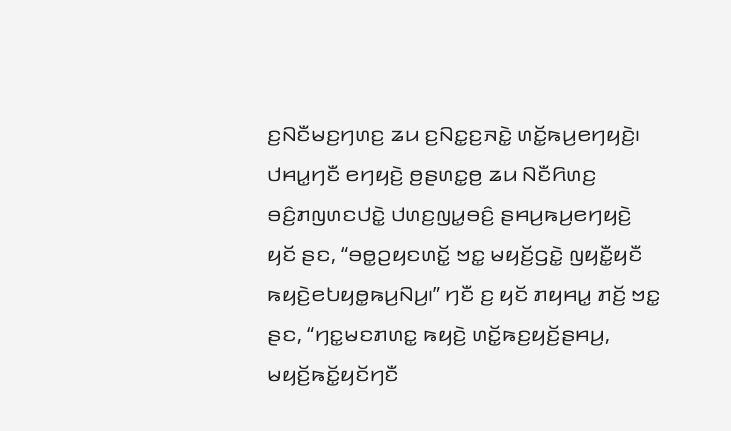ꤢ꤬ꤡꤢꤪꤗꤢ꤬ꤚꤛꤢ꤬ ꤘꤣ ꤢ꤬ꤡꤢ꤭ꤢ꤬ꤏꤢꤧ꤭ ꤛꤢꤩ꤭ꤒꤣ꤬ꤕꤚꤟꤢꤧ꤬꤯
ꤓꤌꤣ꤭ꤚꤢꤪ ꤕꤚꤟꤢꤧ꤬ ꤥ꤬ꤔꤛꤢ꤭ꤥ꤬ ꤘꤣ ꤡꤢꤪꤖꤛꤢ꤬ ꤋꤢꤨ꤬ꤊꤜꤛꤢꤓꤢꤧ꤭ ꤓꤛꤢ꤬ꤜꤣ꤭ꤋꤢꤨ꤬ ꤔꤌꤣ꤬ꤒꤣ꤬ꤕꤚꤟꤢꤧ꤬ ꤟꤢꤩ ꤔꤢ, “ꤋꤥ꤭ꤑꤟꤢꤛꤢꤩ꤭ ꤠꤢ꤭ ꤗꤟꤢꤩ꤬ꤞꤢꤧ꤭ ꤜꤟꤢꤪ꤭ꤟꤢꤪ ꤒꤟꤢꤧ꤬ꤕꤝꤟꤥ꤭ꤒꤣ꤬ꤡꤣ꤬꤯” ꤚꤢꤪ ꤢ꤬ ꤟꤢꤩ ꤊꤟꤌꤣ꤭ ꤊꤢꤩ꤬ ꤠꤢ꤭ ꤔꤢ, “ꤚꤢ꤭ꤗꤢꤊꤛꤢ꤭ ꤒꤟꤢꤧ꤬ ꤛꤢꤩ꤭ꤒꤢ꤬ꤟꤢꤩ꤬ꤔꤌꤣ꤬, ꤗꤟꤢꤩ꤬ꤒꤢꤩ꤭ꤟꤢꤩꤚꤢꤪ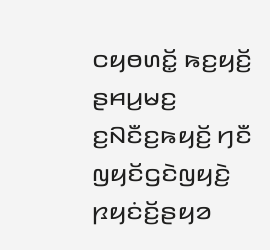ꤍꤟꤥꤛꤢꤩ꤭ ꤒꤢ꤬ꤟꤢꤩ꤬ ꤔꤌꤣ꤬ꤗꤢ꤬ ꤢ꤬ꤡꤢꤪꤢ꤬ꤒꤟꤢꤩ꤬ ꤚꤢꤪ ꤜꤟꤢꤩꤞꤢꤧꤜꤟꤢꤧ꤬ ꤐꤟꤢꤦꤢꤩ꤬ꤔꤟꤤ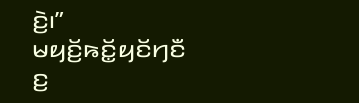ꤢꤧ꤬꤯”
ꤗꤟꤢꤩ꤬ꤒꤢꤩ꤭ꤟꤢꤩꤚꤢꤪ ꤢ꤬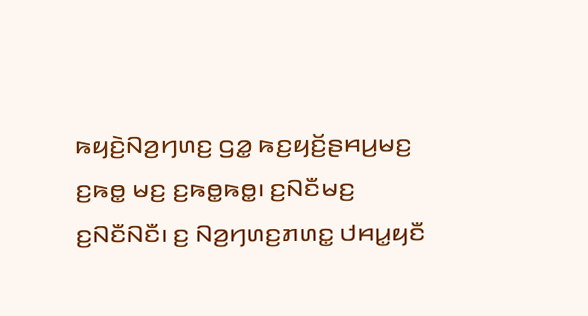ꤒꤟꤢꤧ꤬ꤡꤤ꤬ꤚꤛꤢ꤬ ꤞꤤ꤭ ꤒꤢ꤬ꤟꤢꤩ꤬ꤔꤌꤣ꤬ꤗꤢ꤬ ꤢ꤬ꤒꤥ꤭ ꤗꤢ꤬ ꤢ꤬ꤒꤥ꤭ꤒꤥ꤭꤯ ꤢ꤬ꤡꤢꤪꤗꤢ꤬ ꤢ꤬ꤡꤢꤪꤡꤢꤪ꤯ ꤢ꤬ ꤡꤤ꤬ꤚꤛꤢ꤬ꤊꤛꤢ꤭ ꤓꤌꤣ꤭ꤟꤢꤪ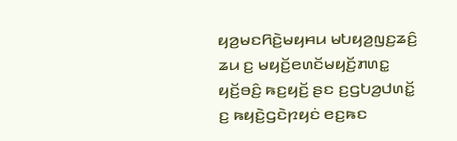ꤟꤤ꤬ꤗꤢꤖꤢꤧ꤬ꤗꤟꤌꤣ ꤗꤝꤟꤤ꤬ꤜꤢ꤬ꤘꤢꤨ꤬ ꤘꤣ ꤢ꤬ ꤗꤟꤢꤩ꤬ꤕꤛꤢꤩꤗꤟꤢꤩ꤬ꤊꤛꤢ꤭ ꤟꤢꤩ꤬ꤋꤢꤨ꤬ ꤒꤢ꤬ꤟꤢꤩ꤬ ꤔꤢ ꤢ꤬ꤞꤝꤤ꤬ꤓꤛꤢꤩ꤭ ꤢ꤬ ꤒꤟꤢꤧ꤬ꤞꤢꤧꤐꤟꤢꤦ ꤕꤢ꤬ꤒꤢ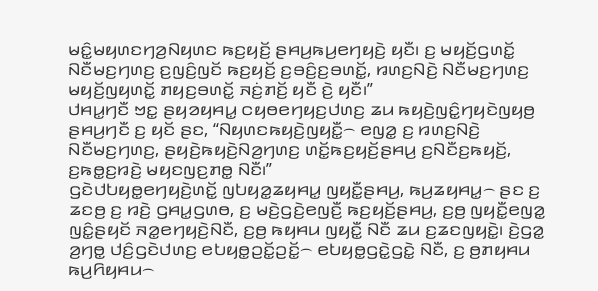ꤗꤢꤨ꤭ꤗꤟꤛꤢꤚꤤ꤬ꤡꤟꤛꤢ ꤒꤢ꤬ꤟꤢꤩ꤬ ꤔꤌꤣ꤬ꤒꤣ꤬ꤕꤚꤟꤢꤧ꤬ ꤟꤢꤪ꤯ ꤢ꤬ ꤗꤟꤢꤩ꤬ꤞꤛꤢꤩ꤭ ꤡꤢꤪꤗꤢ꤬ꤚꤛꤢ꤬ ꤢ꤬ꤜꤢꤨ꤬ꤜꤢꤩ ꤒꤢ꤬ꤟꤢꤩ꤬ ꤢ꤬ꤋꤢꤨ꤬ꤢ꤬ꤋꤛꤢꤩ꤭, ꤙꤛꤢ꤬ꤡꤢꤧ꤬ ꤡꤢꤪꤗꤢ꤬ꤚꤛꤢ꤬ ꤗꤟꤢꤩ꤬ꤜꤟꤛꤢꤩ꤭ ꤊꤟꤢ꤬ꤋꤛꤢꤩ꤭ ꤏꤢꤦ꤬ꤊꤢꤩ꤬ ꤟꤢꤪ ꤢꤧ꤬ ꤟꤢꤪ꤯”
ꤓꤌꤣ꤭ꤚꤢꤪ ꤠꤢ꤭ ꤔꤟꤤꤟꤌꤣ꤭ ꤍꤟꤥꤕꤚꤟꤢ꤬ꤓꤛꤢ꤬ ꤘꤣ ꤒꤟꤢꤧ꤬ꤜꤢꤨ꤭ꤚꤟꤢꤧꤜꤟꤥ꤬ ꤔꤌꤣ꤬ꤚꤢꤪ ꤢ꤬ ꤟꤢꤩ ꤔꤢ, “ꤡꤟꤛꤢꤒꤟꤢꤧ꤬ꤜꤟꤢꤪ꤭꤮ ꤕꤜꤤ꤭ ꤢ꤬ ꤙꤛꤢ꤬ꤡꤢꤧ꤬ ꤡꤢꤪꤗꤢ꤬ꤚꤛꤢ꤬, ꤔꤟꤢꤧ꤬ꤒꤟꤢꤧ꤬ꤡꤤ꤬ꤚꤛꤢ꤬ ꤛꤢꤩ꤭ꤒꤢ꤬ꤟꤢꤩ꤬ꤔꤌꤣ꤬ ꤢ꤬ꤡꤢꤪꤢ꤬ꤒꤟꤢꤩ꤬, ꤢ꤬ꤒꤥ꤭ꤢ꤬ꤙꤢꤧ꤬ ꤗꤟꤢꤜꤢ꤬ꤊꤥ꤭ ꤡꤢꤪ꤯”
ꤞꤢꤧꤓꤝꤟꤥ꤭ꤕꤚꤟꤢꤧ꤬ꤛꤢꤩ꤭ ꤜꤝꤟꤤ꤭ꤘꤟꤌꤣ꤭ ꤜꤟꤢꤪ꤭ꤔꤌꤣ꤬, ꤒꤣ꤬ꤘꤟꤌꤣ꤭꤮ ꤔꤢ ꤢ꤬ ꤘꤢꤥ꤬ ꤢ꤬ ꤙꤢꤧ꤬ ꤞꤌꤣ꤭ꤞꤛꤥ, ꤢ꤬ ꤗꤢꤧ꤬ꤞꤢꤧ꤬ꤕꤜꤢꤪ꤬ ꤒꤢ꤬ꤟꤢꤩ꤬ꤔꤌꤣ꤬, ꤢ꤬ꤥ꤬ ꤜꤟꤢꤪ꤭ꤕꤜꤤ꤭ ꤜꤢꤨ꤭ꤔꤟꤢꤩ ꤏꤤ꤭ꤕꤚꤟꤢꤧ꤬ꤡꤢꤪ, ꤢ꤬ꤥ꤬ ꤒꤟꤌꤣ ꤜꤟꤢꤪ꤭ ꤡꤢꤪ ꤘꤣ ꤢ꤬ꤘꤢꤜꤟꤢꤧ꤭꤯ ꤢꤧ꤬ꤞꤤ꤭ ꤤ꤬ꤚꤥ꤭ ꤓꤢꤨ꤬ꤞꤢꤧꤓꤛꤢ꤬ ꤕꤝꤟꤥ꤭ꤑꤢꤩ꤭ꤑꤢꤩ꤭꤮ ꤕꤝꤟꤥ꤭ꤞꤢꤧ꤭ꤞꤢꤧ꤭ ꤡꤢꤪ, ꤢ꤬ ꤥ꤬ꤊꤟꤌꤣ ꤒꤣ꤬ꤖꤟꤌꤣ꤮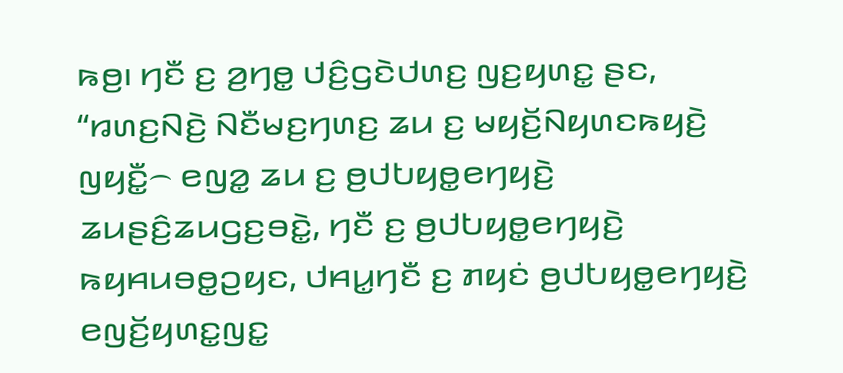ꤒꤥ꤬꤯ ꤚꤢꤪ ꤢ꤬ ꤤ꤬ꤚꤥ꤭ ꤓꤢꤨ꤬ꤞꤢꤧꤓꤛꤢ꤬ ꤜꤢ꤬ꤟꤛꤢ꤭ ꤔꤢ, “ꤙꤛꤢ꤬ꤡꤢꤧ꤬ ꤡꤢꤪꤗꤢ꤬ꤚꤛꤢ꤬ ꤘꤣ ꤢ꤬ ꤗꤟꤢꤩ꤬ꤡꤟꤛꤢꤒꤟꤢꤧ꤬ ꤜꤟꤢꤪ꤭꤮ ꤕꤜꤤ꤭ ꤘꤣ ꤢ꤬ ꤥ꤬ꤓꤝꤟꤥ꤭ꤕꤚꤟꤢꤧ꤬ ꤘꤣꤔꤢꤨ꤬ꤘꤣꤞꤢ꤬ꤋꤢꤧ꤭, ꤚꤢꤪ ꤢ꤬ ꤥ꤬ꤓꤝꤟꤥ꤭ꤕꤚꤟꤢꤧ꤬ ꤒꤟꤌꤣꤋꤥ꤭ꤑꤟꤢ, ꤓꤌꤣ꤭ꤚꤢꤪ ꤢ꤬ ꤊꤟꤢꤦ ꤥ꤬ꤓꤝꤟꤥ꤭ꤕꤚꤟꤢꤧ꤬ ꤕꤜꤢꤩ꤬ꤟꤛꤢ꤭ꤜꤢ꤭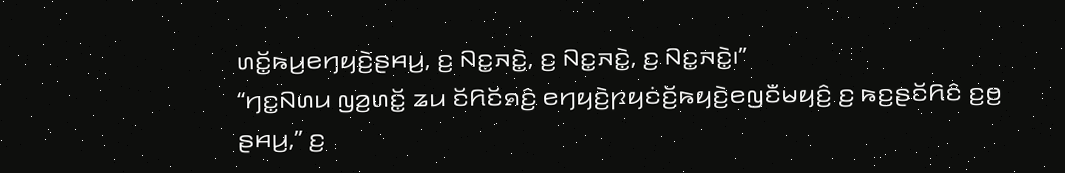ꤛꤢꤩ꤭ꤒꤣ꤬ꤕꤚꤟꤢꤧ꤬ꤔꤌꤣ꤬, ꤢ꤬ ꤡꤢ꤭ꤏꤢꤧ꤭, ꤢ꤬ ꤡꤢ꤭ꤏꤢꤧ꤭, ꤢ꤬ ꤡꤢ꤭ꤏꤢꤧ꤭꤯”
“ꤚꤢ꤭ꤡꤛꤣ ꤜꤤ꤬ꤛꤢꤩ꤭ ꤘꤣ ꤢꤩꤖꤢꤩꤎꤢꤨ꤬ ꤕꤚꤟꤢꤧ꤬ꤐꤟꤢꤦꤢꤩ꤬ꤒꤟꤢꤧ꤬ꤕꤜꤢꤪꤗꤟꤢꤨ꤬ ꤢ꤬ ꤒꤢ꤬ꤔꤢꤩꤖꤢꤨ ꤢ꤬ꤥ꤬ ꤔꤌꤣ꤬,” ꤢ꤬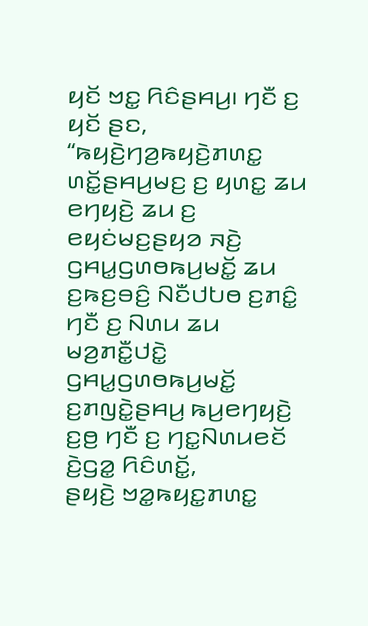ꤟꤢꤩ ꤠꤢ꤭ ꤖꤢꤨꤔꤌꤣ꤬꤯ ꤚꤢꤪ ꤢ꤬ ꤟꤢꤩ ꤔꤢ, “ꤒꤟꤢꤧ꤬ꤚꤤ꤬ꤒꤟꤢꤧ꤬ꤊꤛꤢ꤭ ꤛꤢꤩ꤭ꤔꤌꤣ꤬ꤗꤢ꤬ ꤢ꤬ ꤟꤛꤢ꤭ ꤘꤣ ꤕꤚꤟꤢꤧ꤬ ꤘꤣ ꤢ꤬ ꤕꤟꤢꤦꤗꤢ꤬ꤔꤟꤤ ꤏꤢꤧ꤬ ꤞꤌꤣ꤭ꤞꤛꤥꤒꤣ꤬ꤗꤢꤩ꤭ ꤘꤣ ꤢ꤬ꤒꤢ꤬ꤋꤢꤨ꤬ ꤡꤢꤪꤓꤝꤥ ꤢ꤬ꤊꤢꤨ꤭ ꤚꤢꤪ ꤢ꤬ ꤡꤛꤣ ꤘꤣ ꤗꤤ꤬ꤊꤢꤪ꤭ꤓꤢꤧ꤭ ꤞꤌꤣ꤭ꤞꤛꤥꤒꤣ꤬ꤗꤢꤩ꤭ ꤢ꤬ꤊꤜꤢꤧ꤭ꤔꤌꤣ꤬ ꤒꤣ꤬ꤕꤚꤟꤢꤧ꤬ ꤢ꤬ꤥ꤬ ꤚꤢꤪ ꤢ꤬ ꤚꤢ꤭ꤡꤛꤣꤕꤢꤩ ꤢꤧ꤬ꤞꤤ꤭ ꤖꤢꤨꤛꤢꤩ꤭,
ꤔꤟꤢꤧ꤬ ꤠꤤ꤭ꤒꤟꤢ꤭ꤊꤛꤢ꤭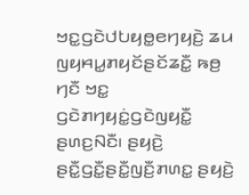ꤠꤢ꤭ꤞꤢꤧꤓꤝꤟꤥ꤭ꤕꤚꤟꤢꤧ꤬ ꤘꤣ ꤜꤟꤌꤣ꤭ꤊꤟꤢꤩꤔꤢꤩꤘꤢꤪ꤭ ꤒꤥ꤬ ꤚꤢꤪ ꤠꤢ꤭ ꤞꤢꤧꤊꤚꤟꤢꤦ꤭ꤞꤢꤧꤜꤟꤢꤪ꤭ ꤔꤛꤢ꤬ꤡꤢꤪ꤯ ꤔꤟꤢꤧ꤬ ꤔꤢꤪ꤭ꤞꤢꤪ꤭ꤔꤢꤪ꤭ꤜꤢꤪ꤬ꤊꤛꤢ꤭ ꤔꤟꤢꤧ꤬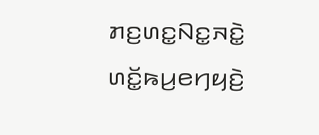ꤊꤢ꤬ꤛꤢ꤭ꤡꤢ꤭ꤏꤢꤧ꤭ ꤛꤢꤩ꤭ꤒꤣ꤬ꤕꤚꤟꤢꤧ꤬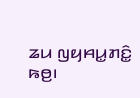ꤘꤣ ꤜꤟꤌꤣ꤭ꤊꤢꤨ꤭ ꤒꤥ꤬꤯